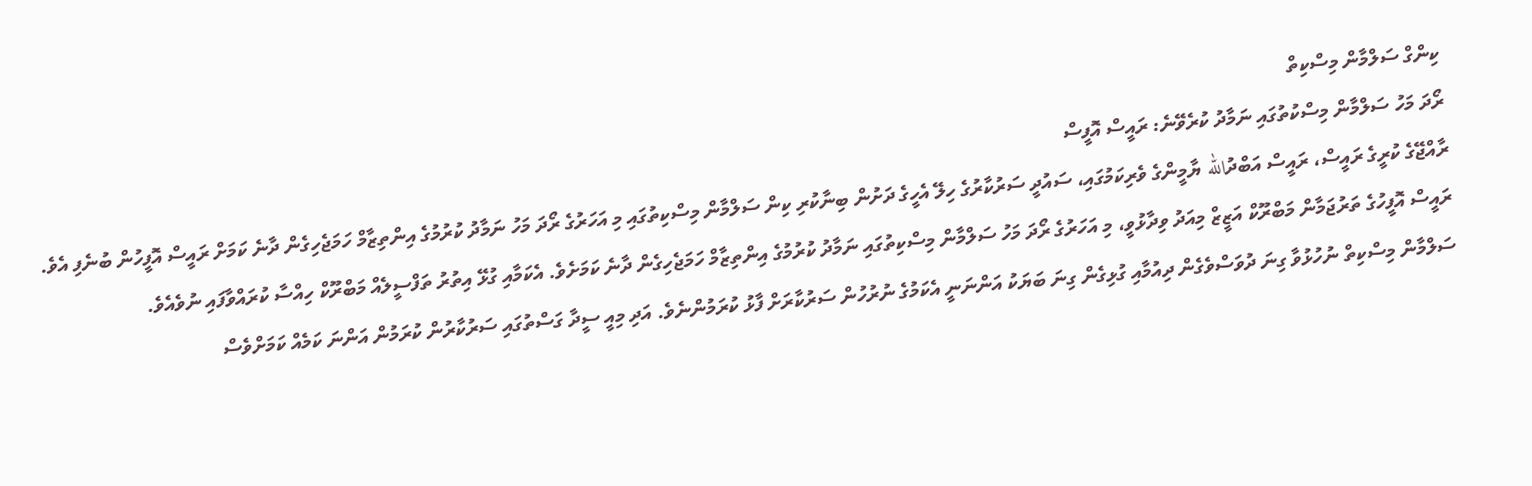ކިންގް ސަލްމާން މިސްކިތް
ރޯދަ މަހު ސަލްމާން މިސްކުތުގައި ނަމާދު ކުރެވޭނެ: ރައީސް އޮފީސް
ރާއްޖޭގެ ކުރީގެ ރައީސް، ރައީސް އަބްދުالله ޔާމީންގެ ވެރިކަމުގައި، ސައުދީ ސަރުކާރުގެ ހިލޭ އެހީގެ ދަށުން ބިނާކުރި ކިން ސަލްމާން މިސްކިތުގައި މި އަހަރުގެ ރޯދަ މަހު ނަމާދު ކުރުމުގެ އިންތިޒާމް ހަމަޖެހިގެން ދާނެ ކަމަށް ރައީސް އޮފީހުން ބުނެފި އެވެ.
ރައީސް އޮފީހުގެ ތަރުޖަމާން މަބްރޫކް އަޒީޒް މިއަދު ވިދާޅުވީ، މި އަހަރުގެ ރޯދަ މަހު ސަލްމާން މިސްކިތުގައި ނަމާދު ކުރުމުގެ އިންތިޒާމް ހަމަޖެހިގެން ދާނެ ކަމަށެވެ. އެކަމާއި ގުޅޭ އިތުރު ތަފްސީލެއް މަބްރޫކް ހިއްސާ ކުރައްވާފައި ނުވެއެވެ.
ސަލްމާން މިސްކިތް ނުހުޅުވާ ގިނަ ދުވަސްވެގެން ދިއުމާއި ގުޅިގެން ގިނަ ބަޔަކު އަންނަނީ އެކަމުގެ ނުރުހުން ސަރުކާރަށް ފާޅު ކުރަމުންނެވެ. އަދި މިއީ ސީދާ ގަސްތުގައި ސަރުކާރުން ކުރަމުން އަންނަ ކަމެއް ކަމަށްވެސް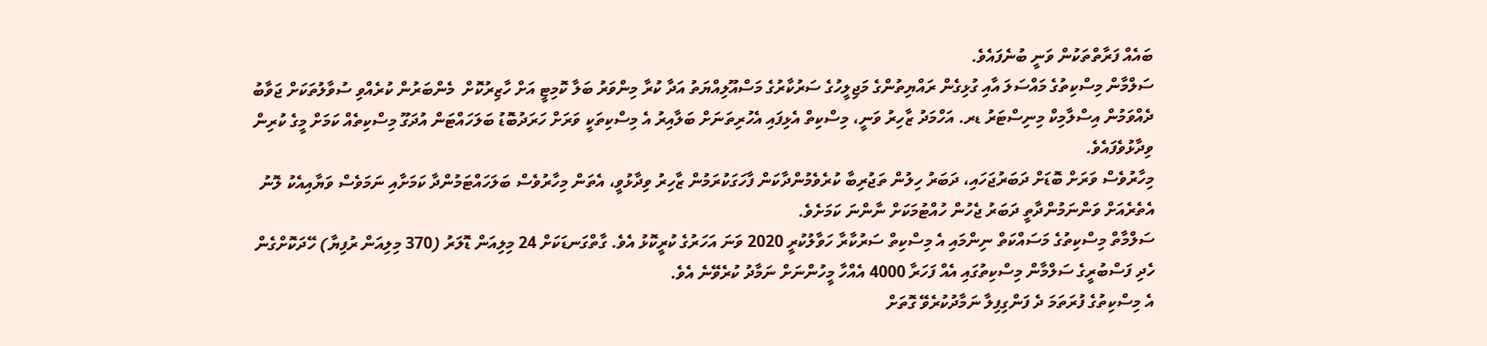ބައެއް ފަރާތްތަކުން ވަނީ ބުނެފައެވެ.
ސަލްމާން މިސްކިތުގެ މައްސަލަ އާއި ގުޅިގެން ރައްޔިތުންގެ މަޖިލީހުގެ ސަރުކާރުގެ މަސްއޫލިއްޔަތު އަދާ ކުރާ މިންވަރު ބަލާ ކޮމިޓީ އަށް ހާޒިރުކޮށް  މެންބަރުން ކުރެއްވި ސުވާލުތަކަށް ޖަވާބު ދެއްވަމުން އިސްލާމިކް މިނިސްޓަރު ޑރ. އަހްމަދު ޒާހިރު ވަނީ، މިސްކިތް އެޅިފައި އެހުރިތަނަށް ބަލާއިރު އެ މިސްކިތަކީ ވަރަށް ހަރަދުބޮޑު ބަލަހައްޓަން އުދަގޫ މިސްކިތެއް ކަމަށް މީގެ ކުރިން ވިދާޅުވެފައެވެ.
މިހާރުވެސް ވަރަށް ބޮޑަށް ދަބަރުޖަހައި، ދަބަރު ހިލުން ތަޖުރިބާ ކުރެވެމުންދާކަން ފާހަގަކުރަމުން ޒާހިރު ވިދާޅުވީ، އެތަން މިހާރުވެސް ބަލަހައްޓަމުންދާ ކަމަށާއި ނަމަވެސް ވަޔާއިއެކު ލޮނު އެތެރެއަށް ވަންނަމުންދާތީ ދަބަރު ޖެހުން ހުއްޓުމަކަށް ނާންނަ ކަމަށެވެ.
ސަލްމާތް މިސްކިތުގެ މަސައްކަތް ނިންމައި އެ މިސްކިތް ސަރުކާރާ ހަވާލުކުރީ 2020 ވަނަ އަހަރުގެ ކުރީކޮޅު އެވެ. ގާތްގަނޑަކަށް 24 މިލިއަން ޑޮލަރު (370 މިލިއަން ރުފިޔާ) ހޭދަކޮށްގެން ހެދި ފަސްބުރީގެ ސަލްމާން މިސްކިތުގައި އެއް ފަހަރާ 4000 އެއްހާ މީހުންނަށް ނަމާދު ކުރެވޭނެ އެވެ.
އެ މިސްކިތުގެ ފުރަތަމަ ދެ ފަންގިފިލާ ނަމާދުކުރެވޭ ގޮތަށް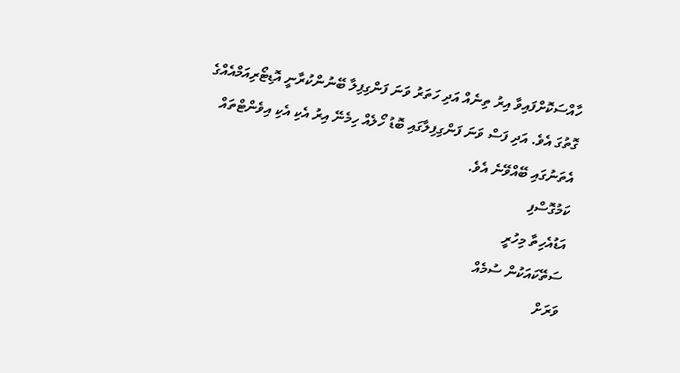ހާއްސަކޮށްފައިވާ އިރު ތިނެއް އަދި ހަތަރު ވަނަ ފަންގިފިލާ ބޭނުންކުރާނީ އޮޑިޓޯރިއަމްއެއްގެ ގޮތުގަ އެވެ. އަދި ފަސް ވަނަ ފަންގިފިލާގައި ބޮޑު ހޯލެއް ހިމެނޭ އިރު އެކި އެކި އިވެންޓްތައް އެތަނުގައި ބޭއްވޭނެ އެވެ.
ކަމުގޮސްފި
އަޑުއެހިތާ މިހުރީ
ސަތޭކައަކުން ސުމެއް
ވަރަށް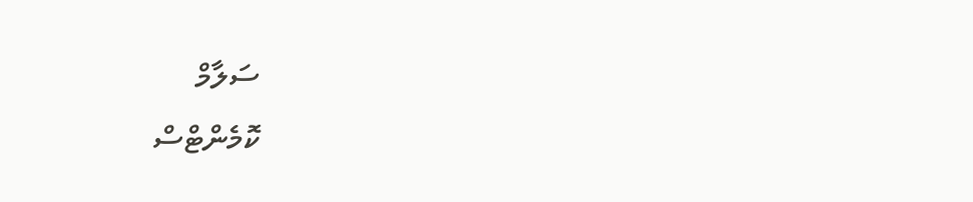ސަލާމް
ކޮމެންޓްސް